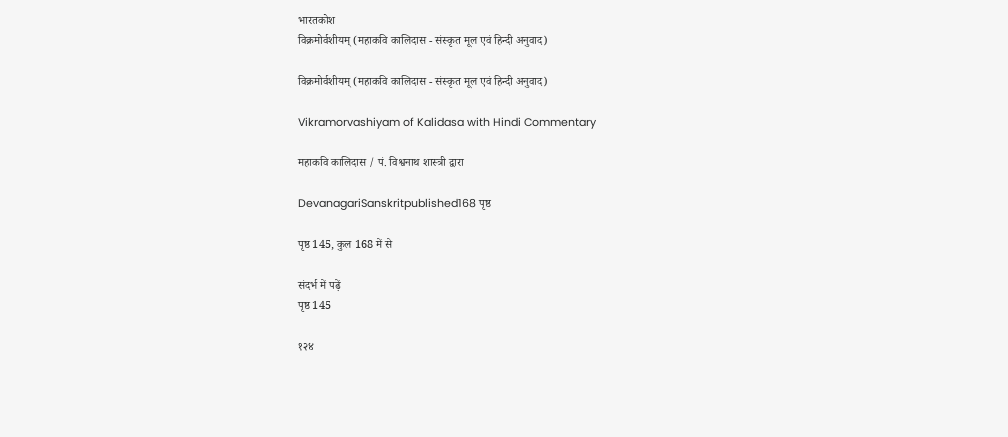भारतकोश
विक्रमोर्वशीयम् (महाकवि कालिदास - संस्कृत मूल एवं हिन्दी अनुवाद)

विक्रमोर्वशीयम् (महाकवि कालिदास - संस्कृत मूल एवं हिन्दी अनुवाद)

Vikramorvashiyam of Kalidasa with Hindi Commentary

महाकवि कालिदास / पं. विश्वनाथ शास्त्री द्वारा

DevanagariSanskritpublished168 पृष्ठ

पृष्ठ 145, कुल 168 में से

संदर्भ में पढ़ें
पृष्ठ 145

१२४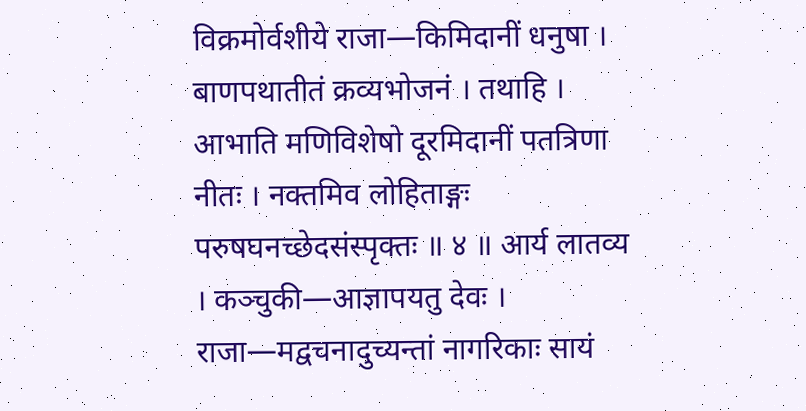विक्रमोर्वशीये राजा—किमिदानीं धनुषा । बाणपथातीतं क्रव्यभोजनं । तथाहि । आभाति मणिविशेषो दूरमिदानीं पतत्रिणा नीतः । नक्तमिव लोहिताङ्गः परुषघनच्छेदसंस्पृक्तः ॥ ४ ॥ आर्य लातव्य । कञ्चुकी—आज्ञापयतु देवः । राजा—मद्वचनादुच्यन्तां नागरिकाः सायं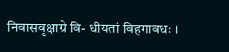निवासवृक्षाग्रे वि- धीयतां विहगावधः ।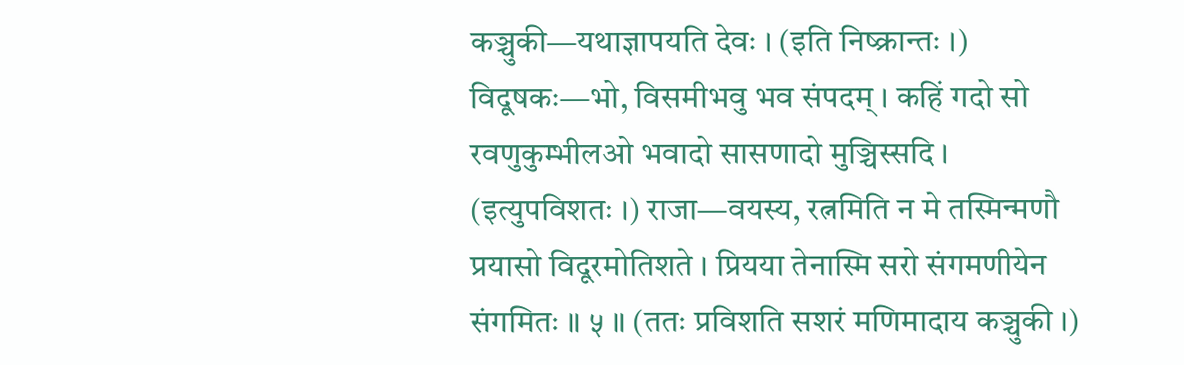कञ्चुकी—यथाज्ञापयति देवः । (इति निष्क्रान्तः ।) विदूषकः—भो, विसमीभवु भव संपदम् । कहिं गदो सो रवणुकुम्भीलओ भवादो सासणादो मुञ्चिस्सदि । (इत्युपविशतः ।) राजा—वयस्य, रत्नमिति न मे तस्मिन्मणौ प्रयासो विदूरमोतिशते । प्रियया तेनास्मि सरो संगमणीयेन संगमितः ॥ ५ ॥ (ततः प्रविशति सशरं मणिमादाय कञ्चुकी ।)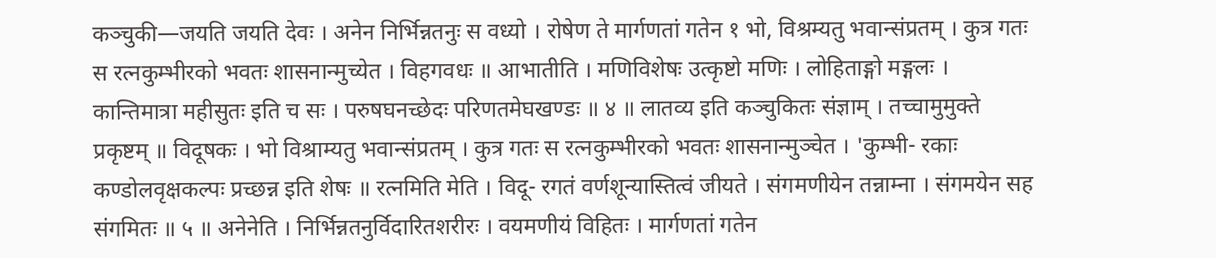कञ्चुकी—जयति जयति देवः । अनेन निर्भिन्नतनुः स वध्यो । रोषेण ते मार्गणतां गतेन १ भो, विश्रम्यतु भवान्संप्रतम् । कुत्र गतः स रत्नकुम्भीरको भवतः शासनान्मुच्येत । विहगवधः ॥ आभातीति । मणिविशेषः उत्कृष्टो मणिः । लोहिताङ्गो मङ्गलः । कान्तिमात्रा महीसुतः इति च सः । परुषघनच्छेदः परिणतमेघखण्डः ॥ ४ ॥ लातव्य इति कञ्चुकितः संज्ञाम् । तच्चामुमुक्ते प्रकृष्टम् ॥ विदूषकः । भो विश्राम्यतु भवान्संप्रतम् । कुत्र गतः स रत्नकुम्भीरको भवतः शासनान्मुञ्चेत । 'कुम्भी- रकाः कण्डोलवृक्षकल्पः प्रच्छन्न इति शेषः ॥ रत्नमिति मेति । विदू- रगतं वर्णशून्यास्तित्वं जीयते । संगमणीयेन तन्नाम्ना । संगमयेन सह संगमितः ॥ ५ ॥ अनेनेति । निर्भिन्नतनुर्विदारितशरीरः । वयमणीयं विहितः । मार्गणतां गतेन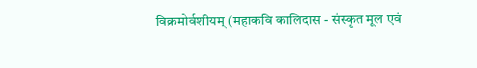विक्रमोर्वशीयम् (महाकवि कालिदास - संस्कृत मूल एवं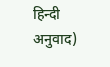हिन्दी अनुवाद)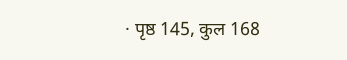· पृष्ठ 145, कुल 168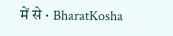में से · BharatKosha